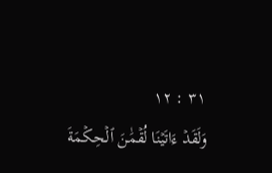٣١ : ١٢
وَلَقَدۡ ءَاتَيۡنَا لُقۡمَٰنَ ٱلۡحِكۡمَةَ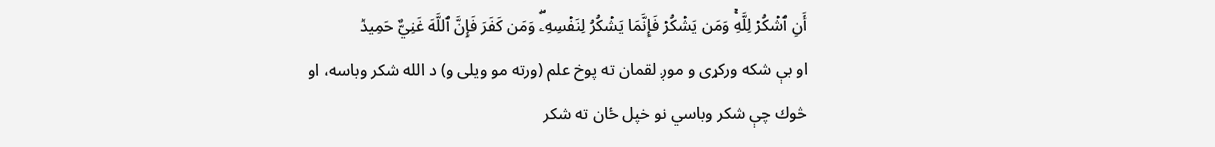أَنِ ٱشۡكُرۡ لِلَّهِۚ وَمَن يَشۡكُرۡ فَإِنَّمَا يَشۡكُرُ لِنَفۡسِهِۦۖ وَمَن كَفَرَ فَإِنَّ ٱللَّهَ غَنِيٌّ حَمِيدٞ
او بې شكه ورکړی و موږ لقمان ته پوخ علم (ورته مو ویلی و) د الله شكر وباسه، او څوك چې شكر وباسي نو خپل ځان ته شكر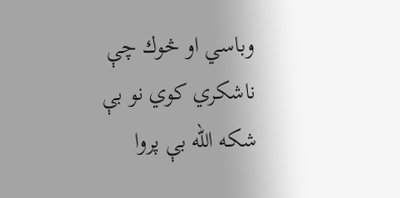وباسي او څوك چې ناشکري کوي نو بې شكه الله بې پروا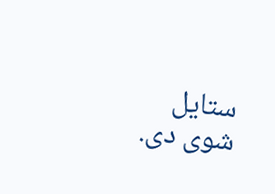ستايل شوى دى.